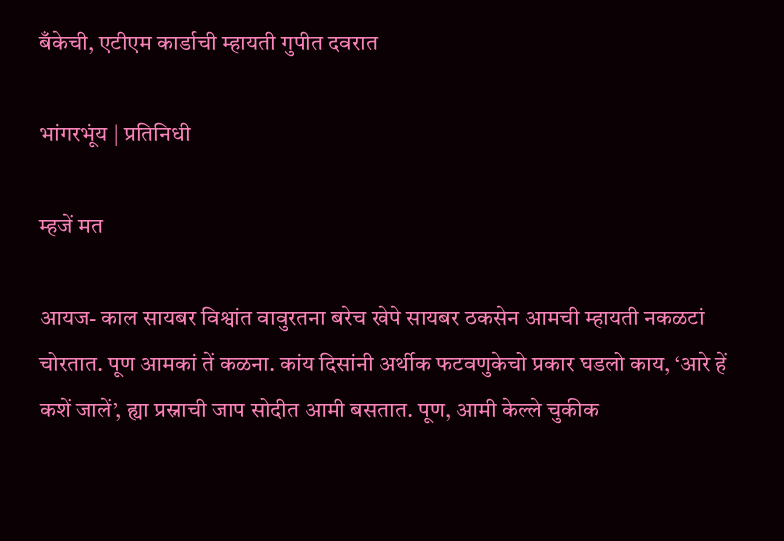बँकेची, एटीएम कार्डाची म्हायती गुपीत दवरात

भांगरभूंय | प्रतिनिधी

म्हजें मत

आयज- काल सायबर विश्वांत वावुरतना बरेच खेपे सायबर ठकसेन आमची म्हायती नकळटां चोरतात. पूण आमकां तें कळना. कांय दिसांनी अर्थीक फटवणुकेचो प्रकार घडलो काय, ‘आरे हें कशें जालें’, ह्या प्रस्नाची जाप सोदीत आमी बसतात. पूण, आमी केल्ले चुकीक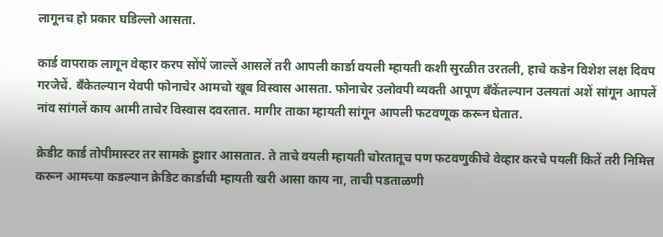लागूनच हो प्रकार घडिल्लो आसता.

कार्ड वापराक लागून वेव्हार करप सोंपें जाल्लें आसलें तरी आपली कार्डा वयली म्हायती कशी सुरळीत उरतली, हाचे कडेन विशेश लक्ष दिवप गरजेचें. बँकेतल्यान येवपी फोनाचेर आमचो खूब विस्वास आसता. फोनाचेर उलोवपी व्यक्ती आपूण बँकेंतल्यान उलयतां अशें सांगून आपलें नांव सांगलें काय आमी ताचेर विस्वास दवरतात. मागीर ताका म्हायती सांगून आपली फटवणूक करून घेतात.

क्रेडीट कार्ड तोपीमास्टर तर सामके हुशार आसतात. ते ताचे वयली म्हायती चोरतातूच पण फटवणुकीचे वेव्हार करचे पयलीं कितें तरी निमित्त करून आमच्या कडल्यान क्रेडिट कार्डाची म्हायती खरी आसा काय ना, ताची पडताळणी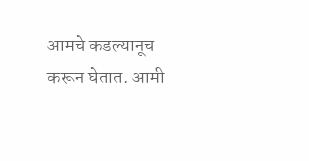आमचे कडल्यानूच करून घेतात. आमी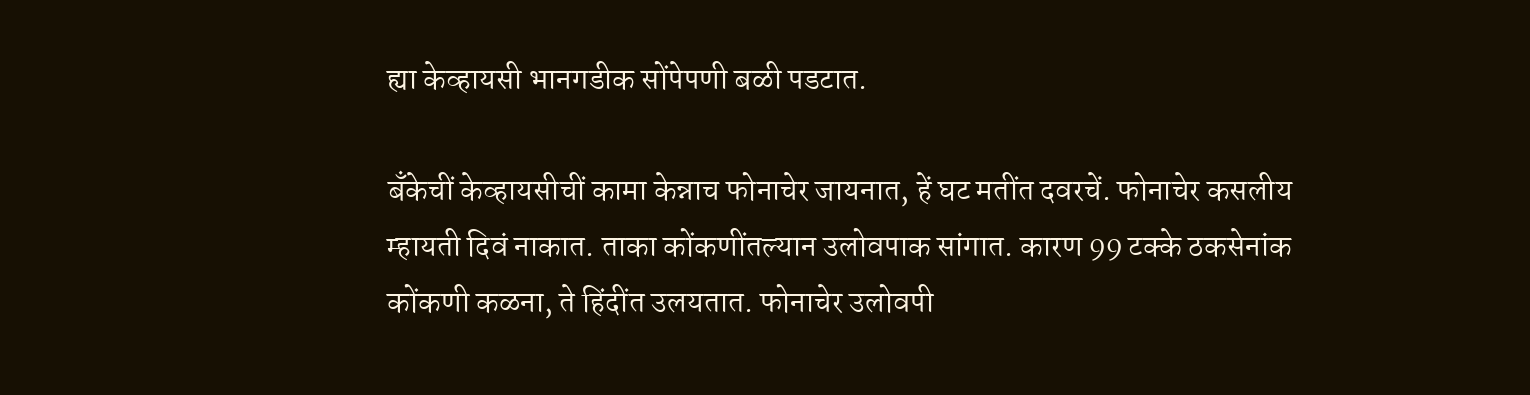ह्या केव्हायसी भानगडीक सोंपेपणी बळी पडटात.

बँकेचीं केव्हायसीचीं कामा केन्नाच फोनाचेर जायनात, हें घट मतींत दवरचें. फोनाचेर कसलीय म्हायती दिवं नाकात. ताका कोंकणींतल्यान उलोवपाक सांगात. कारण 99 टक्के ठकसेनांक कोंकणी कळना, ते हिंदींत उलयतात. फोनाचेर उलोवपी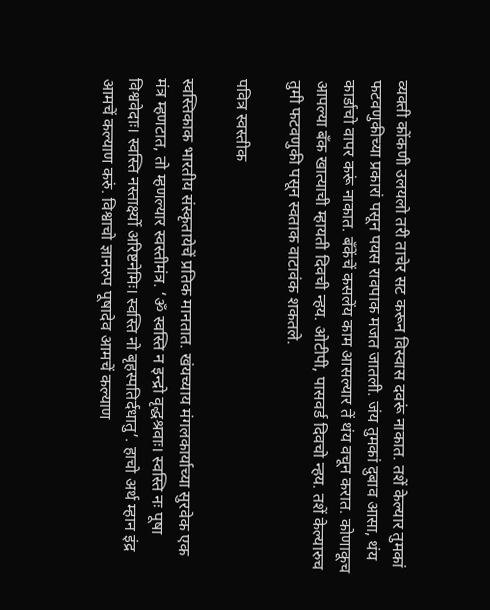व्यक्ती कोंकणी उलयलो तरी ताचेर सट करून विस्वास दवरूं नाकात. तशें केल्यार तुमकां फटवणुकीच्या प्रकारां पसून पयस रावपाक मजत जातली. जंय तुमकां दुबाव आसा, थंय कार्डाचो वापर करूं नाकात. बँकेंचें कसलेंय काम आसल्यार तें थंय वचून करात. कोणाकूच आपल्या बँक खात्याची म्हायती दिवची न्हय. ओटीपी, पासवर्ड दिवचो न्हय. तशें केल्यारुच तुमी फटवणुकी पसून स्वताक वाटावंक शकतले.

पवित्र स्वस्तीक

स्वस्तिकाक भारतीय संस्कृतायेचें प्रतिक मानतात. खंयच्याय मंगलकार्याच्या सुरवेक एक मंत्र म्हणटात, तो म्हणल्यार स्वस्तीमंत्र. ‘ॐ स्वस्ति न इन्द्रो वृद्धश्रवाः। स्वस्ति नः पूषा विश्ववेदाः। स्वस्ति नस्तार्क्ष्यो अरिष्टनेमिः। स्वस्ति नो बृहस्पतिर्दधातु’. हाचो अर्थ म्हान इंद्र आमचें कल्याण करुं. विश्वाचो ज्ञानरुप पूषादेव आमचें कल्याण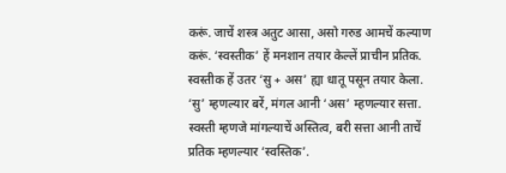करूं. जाचें शस्त्र अतुट आसा, असो गरुड आमचें कल्याण करूं. ‘स्वस्तीक’ हें मनशान तयार केल्लें प्राचीन प्रतिक. स्वस्तीक हें उतर ‘सु + अस’ ह्या धातू पसून तयार केला. ‘सु’ म्हणल्यार बरें, मंगल आनी ‘अस’ म्हणल्यार सत्ता. स्वस्ती म्हणजे मांगल्याचें अस्तित्व, बरी सत्ता आनी ताचें प्रतिक म्हणल्यार ‘स्वस्तिक’.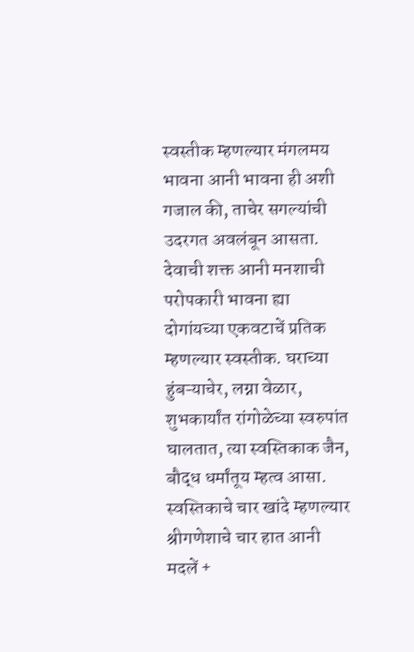स्वस्तीक म्हणल्यार मंगलमय भावना आनी भावना ही अशी गजाल की, ताचेर सगल्यांची उदरगत अवलंबून आसता. देवाची शक्त आनी मनशाची परोपकारी भावना ह्या दोगांयच्या एकवटाचें प्रतिक म्हणल्यार स्वस्तीक. घराच्या  हुंबऱ्याचेर, लग्ना वेळार, शुभकार्यांत रांगोळेच्या स्वरुपांत घालतात, त्या स्वस्तिकाक जैन, बौद्ध धर्मांतूय म्हत्व आसा. स्वस्तिकाचे चार खांदे म्हणल्यार श्रीगणेशाचे चार हात आनी मदलें +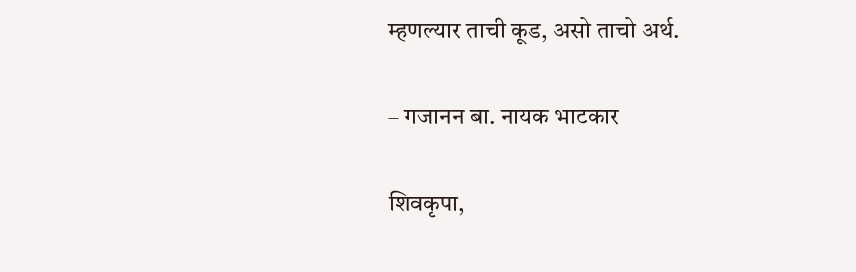म्हणल्यार ताची कूड, असो ताचो अर्थ.

– गजानन बा. नायक भाटकार

शिवकृपा,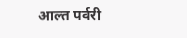आल्त पर्वरी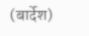(बार्देश)